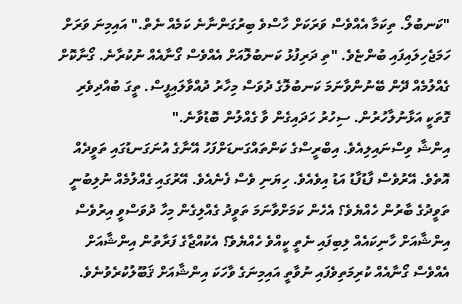"ކަނބުލޯ. ތިކަމާ އެއްވެސް ވަރަކަށް ހާސްވެ ބިރުގަންނާނެ ކަމެއް ނެތް." އައިމިނަ ވަރަށް ހަމަޖެހިލައިފައި ބުންޏެވެ. "ތި ދަރިފުޅު ކަނބުލޮއަށް އެއްވެސް ގޯނާއެއް ނުކުރާނެ. ގޯނާކޮށް ގެއްލުމެއް ދޭން ބޭނުންވާނަމަ ކަނބުލޮގެ ދުވަސް މިހާރު ދުއްވާލައިފީސް. ތީގަ ބުއްދިވެރި ގޮތަކީ އަޅާނުލާހުރުން. ސިހުރު ހަދައިގެން ވާ ގެއްލުން ބޮޑުވާނެ."
އިންޝާ ވިސްނައިލިއެވެ. އިބްރީސްގެ ކަންތައްގަނޑަށްފަހު އޭނާގެ އުނަގަނޑުގައި ތަވީދެއް އޮތެވެ. އޭރުވެސް ފާޑުފާޑު އަޑު އިވެއެވެ. ހިޔަނި ވެސް ފެނެއެވެ. އޭރުގައި ގެއްލުމެއް ނުލިބުނީ ތަވީދުގެ ބާރުން ހެއްޔެވެ؟ އެހެން ކަމަށްވާނަމަ ތަވީދު ގެއްލިގެން މިހާ ދުވަސްވީ އިރުވެސް އިންޝާއަށް ހާނިކައެއް ލިބިފައި ނެތީ ކީއްވެ ހެއްޔެވެ؟ އެކުއްޖާގެ ފަރާތުން އިންޝާއަށް އެއްވެސް ގޯނާއެއް ކުރިމަތިވެފައި ނުވާތީ އައިމިނަގެ ވާހަކަ އިންޝާއަށް ޤަބޫލުކުރެވުނެވެ.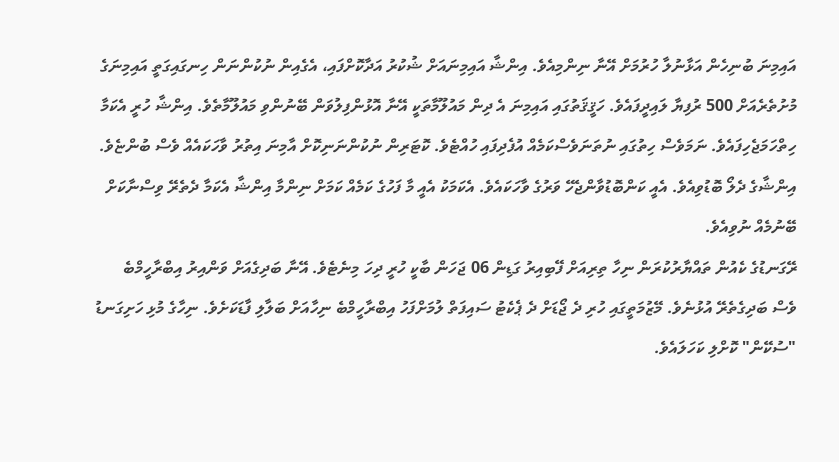އައިމިނަ ބުނިހެން އަޅާނުލާ ހުރުމަށް އޭނާ ނިންމިއެވެ. އިންޝާ އައިމިނައަށް ޝުކުރު އަދާކޮށްފައި، އެގެއިން ނުކުންނަން ހިނގައިގަތީ އައިމިނަގެ މުށުތެރެއަށް 500 ރުފިޔާ ލައިދީފައެވެ. ހަޤީޤަތުގައި އައިމިނަ އެ ދިން މައުލޫމާތަކީ އޭނާ އޮޅުންފިލުވަން ބޭނުންވި މައުލޫމާތެވެ. އިންޝާ ހުރީ އެކަމާ ހިތްހަމަޖެހިފައެވެ. ނަމަވެސް ހިތުގައި ނުތަނަވެސްކަމެއް އުފެދިފައި ހުއްޓެވެ. ކޮޓަރިން ނުކުންނަނިކޮށް އާމިނަ އިތުރު ވާހަކައެއް ވެސް ބުންޏެވެ. އިންޝާގެ ދެލޯ ބޮޑުވިއެވެ. އެއީ ކަންބޮޑުވާންޖެހޭ ވަރުގެ ވާހަކައެވެ. އެކަމަކު އެއީ މާ ފަހުގެ ކަމެއް ކަމަށް ނިންމާ އިންޝާ އެކަމާ ދެތެރޭ ވިސްނާކަށް ބޭނުމެއް ނުވިއެވެ.
ރޭގަނޑުގެ ކެއުން ތައްޔާރުކުރަން ނިހާ ތިރިއަށް ފޭބިއިރު ގަޑިން 06 ޖަހަން ބާކީ ހުރީ ދިހަ މިނެޓެވެ. އޭނާ ބަދިގެއަށް ވަންއިރު އިބްރާހީމްބެ ވެސް ބަދިގެތެރޭ އުޅުނެވެ. މޭޒުމަތީގައި ހުރި ދެ ޖޯޑަށް ދެ ޕެކެޓު ސައިފަތް ލުމަށްފަހު އިބްރާހީމްބެ ނިހާއަށް ބަލާލި ފާޑަކަށެވެ. ނިހާގެ މުޅި ހަށިގަނޑު "ސުކޭން" ކޮށްލި ކަހަލައެވެ.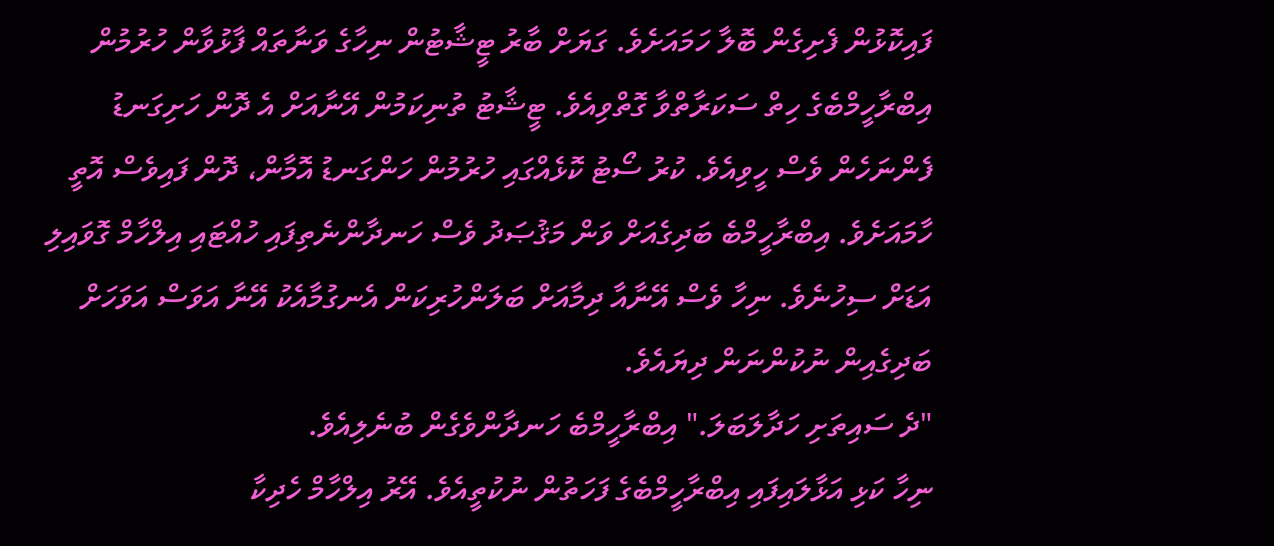ފައިކޮޅުން ފެށިގެން ބޮލާ ހަމައަށެވެ. ގަޔަށް ބާރު ޓީޝާޓުން ނިހާގެ ވަނާތައް ފާޅުވާން ހުރުމުން އިބްރާހީމްބެގެ ހިތް ސަކަރާތްވާ ގޮތްވިއެވެ. ޓީޝާޓު ތުނިކަމުން އޭނާއަށް އެ ދޮން ހަށިގަނޑު ފެންނަހެން ވެސް ހީވިއެވެ. ކުރު ސޯޓު ކޮޅެއްގައި ހުރުމުން ހަންގަނޑު އޮމާން، ދޮން ފައިވެސް އޮތީ ހާމައަށެވެ. އިބްރާހީމްބެ ބަދިގެއަށް ވަން މަޤުޞަދު ވެސް ހަނދާންނެތިފައި ހުއްޓައި އިލްހާމް ގޮވައިލި އަޑަށް ސިހުނެވެ. ނިހާ ވެސް އޭނާއާ ދިމާއަށް ބަލަންހުރިކަން އެނގުމާއެކު އޭނާ އަވަސް އަވަހަށް ބަދިގެއިން ނުކުންނަން ދިޔައެވެ.
"ދެ ސައިތަށި ހަދާލަބަލަ." އިބްރާހީމްބެ ހަނދާންވެގެން ބުނެލިއެވެ.
ނިހާ ކަޅި އަޅާލައިފައި އިބްރާހީމްބެގެ ފަހަތުން ނުކުތީއެވެ. އޭރު އިލްހާމް ހެދިކާ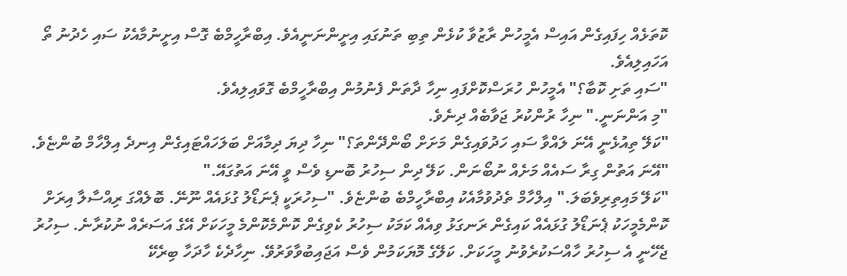ކޮތަޅެއް ހިފައިގެން އައިސް އެމީހުން ރާޒުވާ ކުޅެން ތިބި ތަނުގައި އިށީންނަނީއެވެ. އިބްރާހީމްބެ ގޮސް އިށީނުމާއެކު ސައި ހެދުނު ތޯ އަހައިލިއެވެ.
"ސައި ތަށި ކޮބާ؟" އެމީހުން ހުރަސްކޮށްފައި ނިހާ ދާތަން ފެނުމުން އިބްރާހީމްބެ ގޮވައިލިއެވެ.
"މި އަންނަނީ." ނިހާ ރުންކުރު ޖަވާބެއް ދިނެވެ.
"ކަލޭ ތިއުޅެނީ އޭނަ ލައްވާ ސައި ހަދުވައިގެން މަށަށް ބޯންދޭންތަ؟" ނިހާ ދިޔަ ދިމާއަށް ބަލަހައްޓައިގެން އިނދެ އިލްހާމް ބުންޏެވެ. "އޭނަ އަތުން ގިރާ ސައެއް މަށެއް ނުބޯނަން. ކަލޭ ދިން ސިހުރު ބޮނޑި ވެސް ވީ އޭނަ އަތުގައޭ."
"ކަލޭ މައިތިރިވެބަލަ." އިލްހާމް ތެދުވުމާއެކު އިބްރާހީމްބެ ބުންޏެވެ. "ސިހުރަކީ ޕެނަޑޯލު ގުޅައެއް ނޫނޭ. ބޮލެއްގަ ރިއްސާލާ އިރަށް ކޮންމެމީހަކު ޕެނަޑޯލު ގުޅައެއް ކައިގެން ރަނގަޅު ވިއެއް ކަމަކު ސިހުރު ކެވިގެން ކޮންމެކޮންމެ މީހަކަށް އޭގެ އަސަރެއް ނުކުރާނެ. ސިހުރު ޖެހޭނީ އެ ސިހުރު ހާއްސަކުރެވުނު މީހަކަށް. ކަލޭގެ މޮޔަކަމުން ވެސް އަޖައިބުވާވަރުވޭ. ނިހާދެކެ ހާދަހާ ބިރެކޭ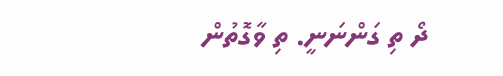ދޯ ތި ގަންނަނީ. ތި ވާގޮތުން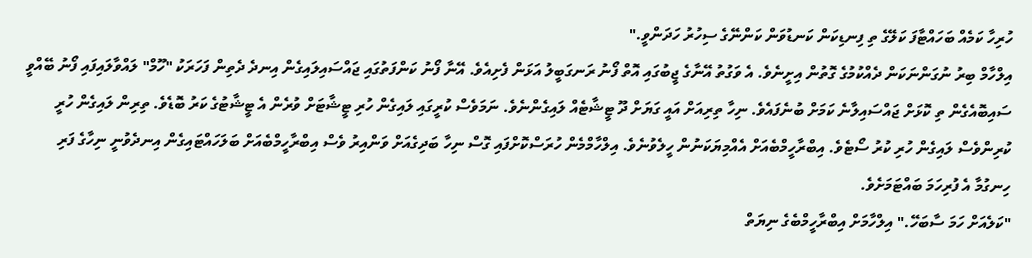ހުރިހާ ކަމެއް ބަހައްޓާފަ ކަލޭގެ ތި ފިނޑިކަން ކަނޑުވަން ކަންނޭގެ ސިހުރު ހަދަންވީ."
އިލްހާމް ބިރު ނުގަންނަކަން ދެއްކުމުގެ ގޮތުން އިށީނެވެ. އެ ވަގުތު އޭނާގެ ޖީބުގައި އޮތް ފޯނު ރަނގަބީލު އަޅަން ފެށިއެވެ. އޭނާ ފޯނު ކަންފަތުގައި ޖައްސައިލައިގެން އިނދެ ދެތިން ފަހަރަކު "ހޫމް" ލައްވާލައިފައި ފޯނު ބޭއްވީ ސައިބޮއެގެން ތި ކޮޅަށް ޖައްސައިލާނެ ކަމަށް ބުނެފައެވެ. ނިހާ ތިރިއަށް އައީ ގަޔަށް ދޫ ޓީޝާޓެއް ލައިގެންނެވެ. ނަމަވެސް ކުރީގައި ލައިގެން ހުރި ޓީޝާޓަށް ވުރެން އެ ޓީޝާޓުގެ ކަރު ބޮޑެވެ. ތިރިން ލައިގެން ހުރީ ކުރިންވެސް ލައިގެން ހުރި ކުރު ސޯޓެވެ. އިބްރާހީމްބެއަށް އެއްމިޔަކަނުން ހީލެވުނެވެ. އިލްހާމްމެން ހުރަސްކޮށްފައި ގޮސް ނިހާ ބަދިގެއަށް ވަންއިރު ވެސް އިބްރާހީމްބެއަށް ބަލަހައްޓައިގެން އިނދެވުނީ ނިހާގެ ފަރި ހިނގުމާ އެ ފުރިހަމަ ބައްޓަމަށެވެ.
"ކަލެއަށް ހަމަ ސާބަހޭ." އިލްހާމަށް އިބްރާހީމްބެގެ ނިޔަތް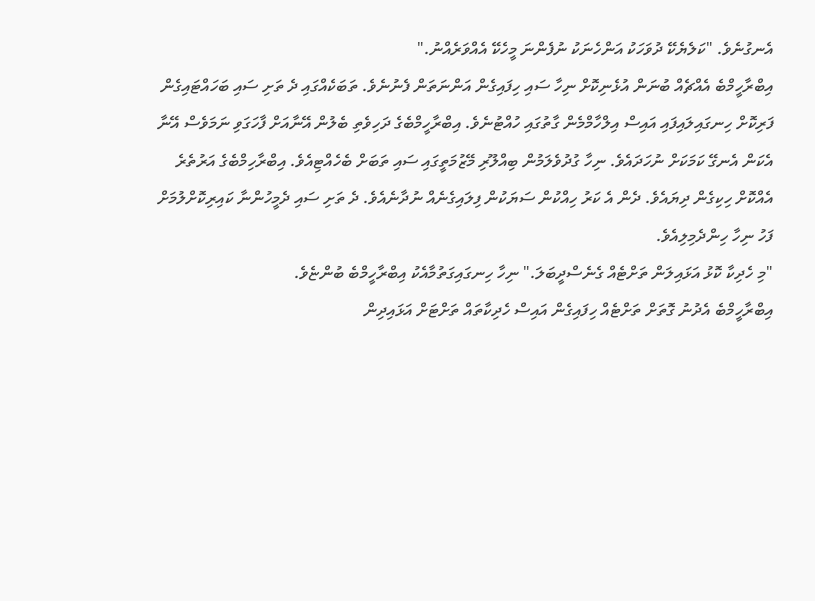އެނގުނެވެ. "ކަލެޔެކޭ ދުވަހަކު އަންހެނަކު ނުފެންނަ މީހެކޭ އެއްވަރެއްނު."
އިބްރާހީމްބެ އެއްޗެއް ބުނަން އުޅެނިކޮށް ނިހާ ސައި ހިފައިގެން އަންނަތަން ފެނުނެވެ. ތަބަކެއްގައި ދެ ތަށި ސައި ބަހައްޓައިގެން ފަރިކޮށް ހިނގައިލައިފައި އައިސް އިލްހާމްމެން ގާތުގައި ހުއްޓުނެވެ. އިބްރާހީމްބެގެ ދަހިވެތި ބެލުން އޭނާއަށް ފާހަގަވި ނަމަވެސް އޭނާ އެކަން އެނގޭ ކަމަކަށް ނުހަދައެވެ. ނިހާ ގުދުވެލަމުން ބިއްލޫރި މޭޒުމަތީގައި ސައި ތަބަށް ބެހެއްޓިއެވެ. އިބްރާހިމްބެގެ އަރުތެރެ އެއްކޮށް ހިކިގެން ދިޔައެވެ. ދެން އެ ކަރު ހިއްކުން ސަޔަކުން ފިލައިގެނެއް ނުދާނެއެވެ. ދެ ތަށި ސައި ދެމީހުންނާ ކައިރިކޮށްލުމަށް ފަހު ނިހާ ހިންދެމިލިއެވެ.
"މި ހެދިކާ ކޮޅު އަޅައިލަން ތަށްޓެއް ގެނެސްދީބަލަ." ނިހާ ހިނގައިގަތުމާއެކު އިބްރާހީމްބެ ބުންޏެވެ.
އިބްރާހީމްބެ އެދުނު ގޮތަށް ތަށްޓެއް ހިފައިގެން އައިސް ހެދިކާތައް ތަށްޓަށް އަޅައިދިން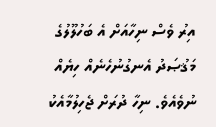އިރު ވެސް ނިހާއަށް އެ ބަހުލޫލުގެ މަޤުޞަދު އެނގުނުހެނެއް ހިޔެއް ނުވެއެވެ. ނިހާ ދުރަށް ޖެހިލުމާއެކު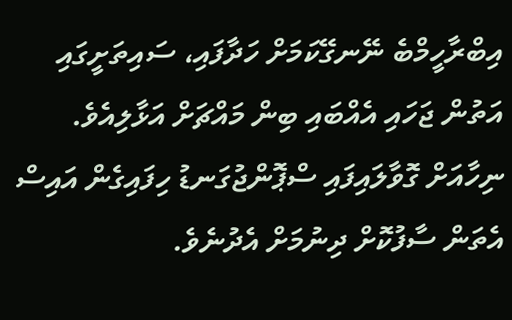އިބްރާހީމްބެ ނޭނގޭކަމަށް ހަދާފައި، ސައިތަށީގައި އަތުން ޖަހައި އެއްބައި ބިން މައްޗަށް އަޅާލިއެވެ. ނިހާއަށް ގޮވާލައިފައި ސްޕޮންޖުގަނޑު ހިފައިގެން އައިސް އެތަން ސާފުކޮށް ދިނުމަށް އެދުނެވެ.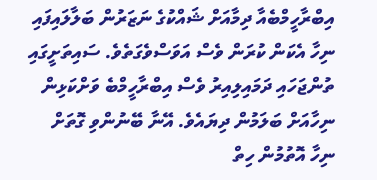އިބްރާހީމްބެއާ ދިމާއަށް ޝައްކުގެ ނަޒަރުން ބަލާލައިފައި ނިހާ އެކަން ކުރަން ވެސް އަވަސްވެގަތެވެ. ސައިތަށީގައި ތުންޖަހައި ދަމައިލިއިރު ވެސް އިބްރާހީމްބެ ވަށްކަޅިން ނިހާއަށް ބަލަމުން ދިޔައެވެ. އޭނާ ބޭނުންވި ގޮތަށް ނިހާ އޮތުމުން ހިތް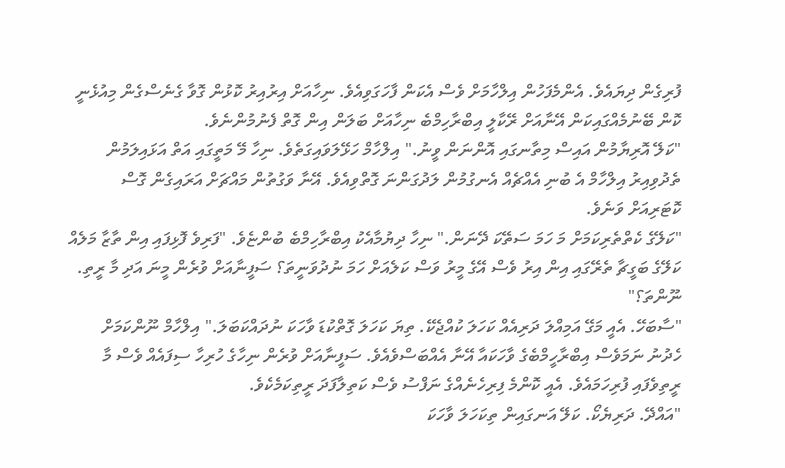ފުރިގެން ދިޔައެވެ. އެންމެފަހުން އިލްހާމަށް ވެސް އެކަން ފާހަގަވިއެވެ. ނިހާއަށް އިރުއިރު ކޮޅުން ގޮވާ ގެނެސްގެން މިއުޅެނީ ކޮން ބޭނުމެއްގައިކަން އޭނާއަށް ރޭކާލީ އިބްރާހިމްބެ ނިހާއަށް ބަލަން އިން ގޮތް ފެނުމުންނެވެ.
"ކަލޭ އޮރިޔާމުން އައިސް މިތާނގައި އޮންނަން ވީނު." އިލްހާމް ހަޅޭލަވައިގަތެވެ. ނިހާ މޭ މަތީގައި އަތް އަޅައިލަމުން ތެދުވިއިރު އިލްހާމް އެ ބުނި އެއްޗެއް އެނގުމުން ލަދުގަންނަ ގޮތްވިއެވެ. އޭނާ ވަގުތުން މައްޗަށް އަރައިގެން ގޮސް ކޮޓަރިއަށް ވަނެވެ.
"ކަލޭގެ ކެތްތެރިކަމަށް މަ ހަމަ ސަތޭކަ ދޭނަން." ނިހާ ދިޔުމާއެކު އިބްރާހިމްބެ ބުންޏެވެ. "ފަރިވެ ފޮޅިފައި އިން ތާޒާ މަލެއް ކަލޭގެ ބަގީޗާ ތެރޭގައި އިން އިރު ވެސް އޭގެ މީރު ވަސް ކަލެއަށް ހަމަ ނުދުވަނީތަ؟ ސަފީނާއަށް ވުރެން މީނަ އަދި މާ ރީތި. ނޫންތަ؟"
"ސާބަހޭ. އެއީ މަގޭ އަމިއްލަ ދަރިއެއް ކަހަލަ ކުއްޖެކޭ. ތިޔަ ކަހަލަ ގޮތްކުޑަ ވާހަކަ ނުދައްކަބަލަ." އިލްހާމް ނޫންކަމަށް ހެދުނު ނަމަވެސް އިބްރާހީމްބެގެ ވާހަކައާ އޭނާ އެއްބަސްވެއެވެ. ސަފީނާއަށް ވުރެން ނިހާގެ ހުރިހާ ސިފައެއް ވެސް މާ ރީތިވެފައި ފުރިހަމައެވެ. އެއީ ކޮންމެ ފިރިހެނެއްގެ ނަފްސު ވެސް ކަތިލާފަދަ ރީތިކަމެކެވެ.
"އައްދޭ. ދަރިޔެކޯ. ކަލޭ އަނގައިން ތިކަހަލަ ވާހަކަ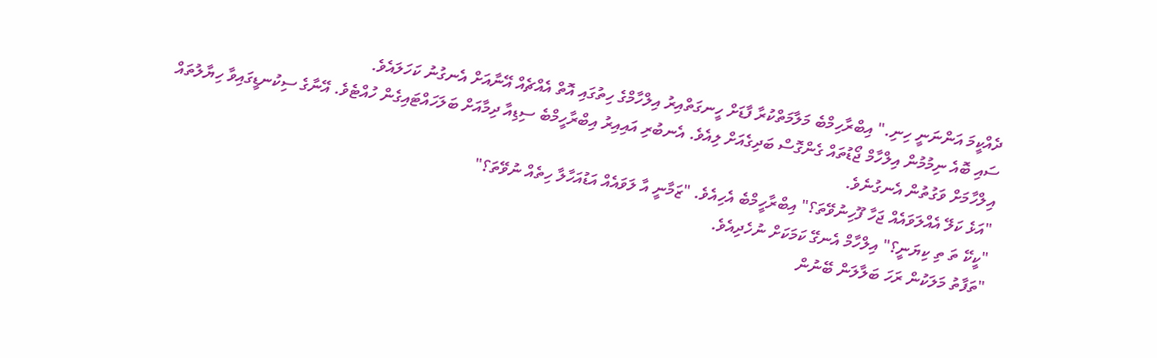ދެއްކީމަ އަންނަނީ ހިނި." އިބްރާހިމްބެ މަލާމަތްކުރާ ފާޑަށް ހީނގަތްއިރު އިލްހާމްގެ ހިތުގައި އޮތް އެއްޗެއް އޭނާއަށް އެނގުނު ކަހަލައެވެ.
ސައި ބޮއެ ނިމުމުން އިލްހާމް ޖޯޑުތައް ގެންގޮސް ބަދިގެއަށް ލިއެވެ. އެނބުރި އައިއިރު އިބްރާހީމްބެ ސިޑިއާ ދިމާއަށް ބަލަހައްޓައިގެން ހުއްޓެވެ. އޭނާގެ ސިކުނޑީގައިވާ ހިޔާލުތައް އިލްހާމަށް ވަގުތުން އެނގުނެވެ.
"އަޅެ ކަލޭ އެއްލަވައެއް ޖަހާ ފޫހިނުވޭތަ؟" އިބްރާހީމްބެ އެހިއެވެ. "ޒަމާނީ އާ ލަވައެއް އަޑުއަހާލާ ހިތެއް ނުވޭތަ؟"
"ކީކޭ ތަ ތި ކިޔަނީ؟" އިލްހާމް އެނގޭ ކަމަކަށް ނުހެދިއެވެ.
"ތަފާތު މަލަކުން ރަހަ ބަލާލަން ބޭނުން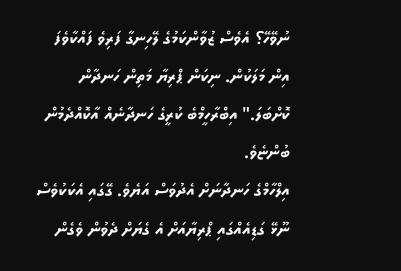ނުވޭހޭ؟ އެވެސް ޒުވާންކަމުގެ ލޭހިނގާ ފަރިވެ ފައްކާވެފަ އިން މަލަކުން. ނިކަން ޕްރިޔާ މަތިން ހަނދާން ކޮށްބަލަ." އިބްރާހީމްބެ ކުރީގެ ހަނދާނެއް އާކޮއްދެމުން ބުންޏެވެ.
އިލްހާމްގެ ހަނދާނަށް އެދުވަސް އަޔެވެ. ގޭގައި އެކަކުވެސް ނޫޅޭ ގަޑިއެއްގައި ޕްރިޔާއަށް އެ ގެޔަށް ދެވުން ވެގެން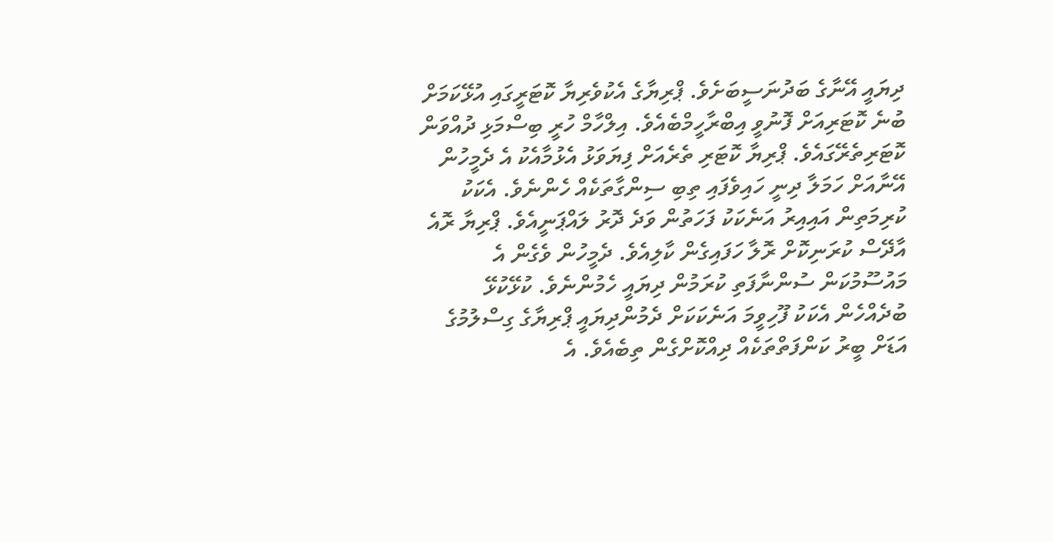ދިޔައީ އޭނާގެ ބަދުނަސީބަށެވެ. ޕްރިޔާގެ އެކުވެރިޔާ ކޮޓަރީގައި އުޅޭކަމަށް ބުނެ ކޮޓަރިއަށް ފޮނުވީ އިބްރާހީމްބެއެވެ. އިލްހާމް ހުރީ ބިސްމަޅި ދުއްވަން ކޮޓަރިތެރޭގައެވެ. ޕްރިޔާ ކޮޓަރި ތެރެއަށް ފިޔަވަޅު އެޅުމާއެކު އެ ދެމީހުން އޭނާއަށް ހަމަލާ ދިނީ ހައިވެފައި ތިބި ސިންގާތަކެއް ހެންނެވެ. އެކަކު ކުރިމަތިން އައިއިރު އަނެކަކު ފަހަތުން ވަދެ ދޮރު ލައްޕަނީއެވެ. ޕްރިޔާ ރޮއެ އާދޭސް ކުރަނިކޮށް ރޮލާ ހަފައިގެން ކާލިއެވެ. ދެމީހުން ވެގެން އެ މައުސޫމުކަން ސުންނާފަތި ކުރަމުން ދިޔައީ ހެމުންނެވެ. ކުޅޭކުޅޭ ބުދެއްހެން އެކަކު ފޫހިވީމަ އަނެކަކަށް ދެމުންދިޔައީ ޕްރިޔާގެ ގިސްލުމުގެ އަޑަށް ބީރު ކަންފަތްތަކެއް ދިއްކޮށްގެން ތިބެއެވެ. އެ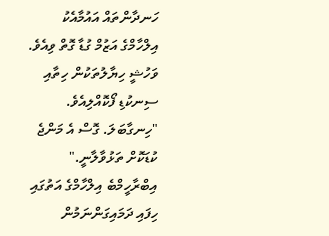ހަނދާންތައް އައުމާއެކު އިލްހާމްގެ އަޒުމް ގުޑާ ގޮތް ވިއެވެ. ވަހުޝީ ހިޔާލުތަކުން ހިތާއި ސިނކުޑި ފޯކޮއްލިއެވެ.
"ހިނގާބަލަ. ގޮސް އެ މަންޖެ ކުޑަކޮށް ތަޅުވާލާނީ." އިބްރާހީމްބެ އިލްހާމްގެ އަތުގައި ހިފައި ދަމައިގަންނަމުން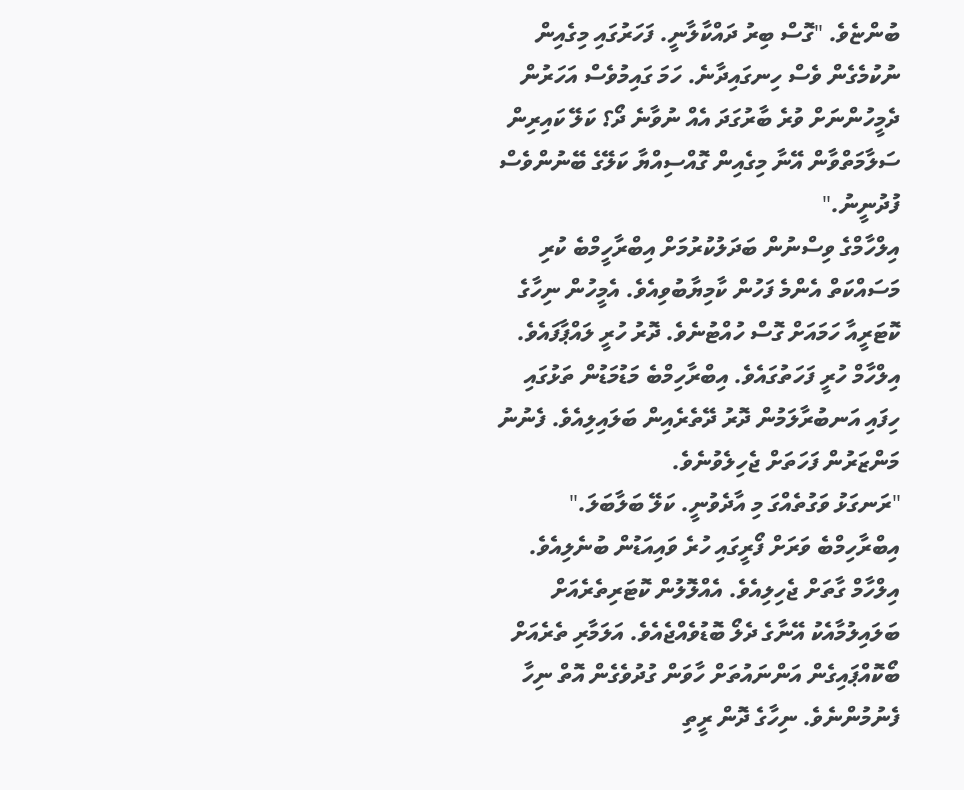ބުންޏެވެ. "ގޮސް ބިރު ދައްކާލާނީ. ފަހަރުގައި މިގެއިން ނުކުމެގެން ވެސް ހިނގައިދާނެ. ހަމަ ގައިމުވެސް އަހަރުން ދެމީހުންނަށް ވުރެ ބާރުގަދަ އެއް ނުވާނެ ދޯ؟ ކަލޭ ކައިރިން ސަލާމަތްވާން އޭނާ މިގެއިން ގޮއްސިއްޔާ ކަލޭގެ ބޭނުންވެސް ފުދުނީނު."
އިލްހާމްގެ ވިސްނުން ބަދަލުކުރުމަށް އިބްރާހީމްބެ ކުރި މަސައްކަތް އެންމެ ފަހުން ކާމިޔާބުވިއެވެ. އެމީހުން ނިހާގެ ކޮޓަރީއާ ހަމައަށް ގޮސް ހުއްޓުނެވެ. ދޮރު ހުރީ ލައްޕާފައެވެ. އިލްހާމް ހުރީ ފަހަތުގައެވެ. އިބްރާހިމްބެ މަޑުމަޑުން ތަޅުގައި ހިފައި އަނބުރާލަމުން ދޮރު ދޭތެރެއިން ބަލައިލިއެވެ. ފެނުނު މަންޒަރުން ފަހަތަށް ޖެހިލެވުނެވެ.
"ރަނގަޅު ވަގުތެއްގަ މި އާދެވުނީ. ކަލޭ ބަލާބަލަ." އިބްރާހިމްބެ ވަރަށް ފޯރީގައި ހުރެ ވައިއަޑުން ބުނެލިއެވެ.
އިލްހާމް ގާތަށް ޖެހިލިއެވެ. އެއްލޮލުން ކޮޓަރިތެރެއަށް ބަލައިލުމާއެކު އޭނާގެ ދެލޯ ބޮޑުވެއްޖެއެވެ. އަލަމާރި ތެރެއަށް ބޯކޮއްޕައިގެން އަންނައުތަށް ހާވަން ގުދުވެގެން އޮތް ނިހާ ފެނުމުންނެވެ. ނިހާގެ ދޮން ރީތި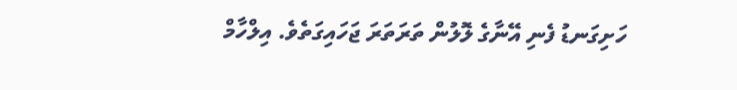ހަށިގަނޑު ފެނި އޭނާގެ ލޮލުން ތަރަތަރަ ޖަހައިގަތެވެ. އިލްހާމް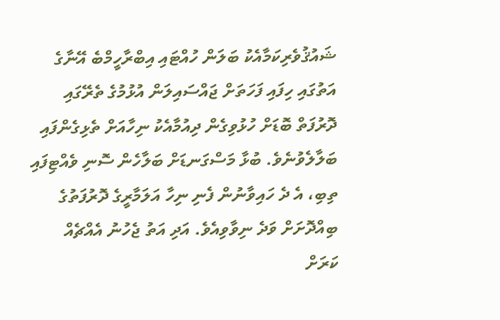ޝައުޤުވެރިކަމާއެކު ބަލަން ހުއްޓައި އިބްރާހީމްބެ އޭނާގެ އަތުގައި ހިފައި ފަހަތަށް ޖައްސައިލަން އުޅުމުގެ ތެރޭގައި ދޮރުފަތް ބޮޑަށް ހުޅުވިގެން ދިއުމާއެކު ނިހާއަށް ތެޅިގެންފައި ބަލާލެވުނެވެ. ބުޅާ މަސްގަނޑަށް ބަލާހެން ސޮނި ވެއްޓިފައި ތިބި، އެ ދެ ހައިވާނުން ފެނި ނިހާ އަލަމާރީގެ ދޮރުފަތުގެ ބިއްދޮށަށް ވަދެ ނިވާވިއެވެ. އަދި އަތު ޖެހުނު އެއްޗެއް ކަރަށް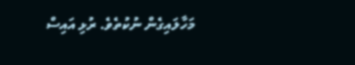މަހާލައިގެން ނުކުތެވެ. ރުޅި އައިސް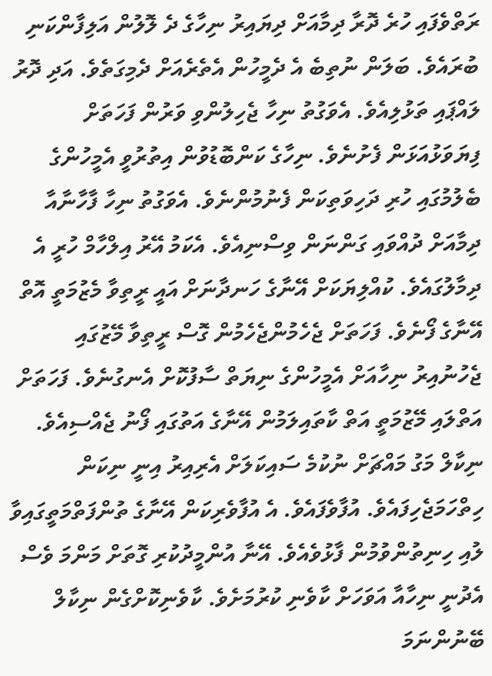ރަތްވެފައި ހުރެ ދޮރާ ދިމާއަށް ދިޔައިރު ނިހާގެ ދެ ލޮލުން އަލިފާންކަނި ބުރައެވެ. ބަލަން ނުތިބެ އެ ދެމީހުން އެތެރެއަށް ދެމިގަތެވެ. އަދި ދޮރު ލައްޕައި ތަޅުލިއެވެ. އެވަގުތު ނިހާ ޖެހިލުންވި ވަރުން ފަހަތަށް ފިޔަވަޅުއަޅަން ފެށުނެވެ. ނިހާގެ ކަންބޮޑުވުން އިތުރުވީ އެމީހުންގެ ބެލުމުގައި ހުރި ދަހިވަތިކަން ފެނުމުންނެވެ. އެވަގުތު ނިހާ ފާހާނާއާ ދިމާއަށް ދުއްވައި ގަންނަން ވިސްނިއެވެ. އެކަމު އޭރު އިލްހާމް ހުރީ އެ ދިމާލުގައެވެ. ކުއްލިޔަކަށް އޭނާގެ ހަނދާނަށް އައީ ރީތިވާ މެޒުމަތީ އޮތް އޭނާގެ ފޯނެވެ. ފަހަތަށް ޖެހެމުންޖެހެމުން ގޮސް ރީތިވާ މޭޒުގައި ޖެހުނުއިރު ނިހާއަށް އެމީހުންގެ ނިޔަތް ސާފުކޮށް އެނގުނެވެ. ފަހަތަށް އަތްލައި މޭޒުމަތީ އަތް ކާތައިލަމުން އޭނާގެ އަތުގައި ފޯނު ޖެއްސިއެވެ.
ނިކާލް މަގު މައްޗަށް ނުކުމެ ސައިކަލަށް އެރިއިރު އިނީ ނިކަން ހިތްހަމަޖެހިފައެވެ. އުފާވެފައެވެ. އެ އުފާވެރިކަން އޭނާގެ ތުންފަތްމަތީގައިވާ ލުއި ހިނިތުންވުމުން ފާޅުވެއެވެ. އޭނާ އުންމީދުކުރި ގޮތަށް މަންމަ ވެސް އެދުނީ ނިހާއާ އަވަހަށް ކާވެނި ކުރުމަށެވެ. ކާވެނިކޮށްގެން ނިކާލް ބޭނުންނަމަ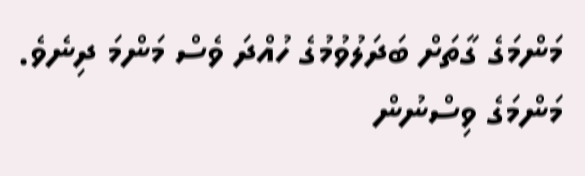މަންމަގެ ގާތަށް ބަދަލުވުމުގެ ހުއްދަ ވެސް މަންމަ ދިނެވެ. މަންމަގެ ވިސްނުން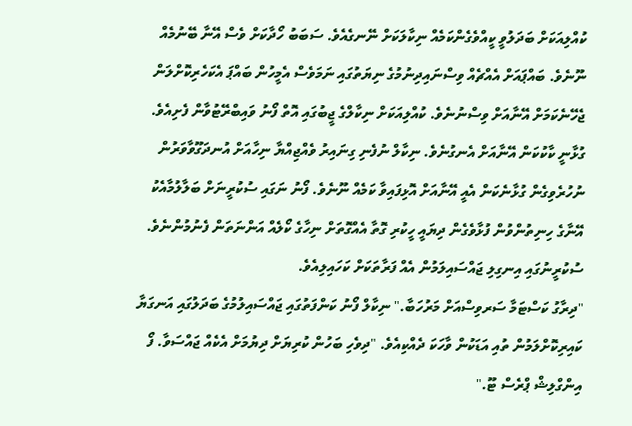ކުއްލިއަކަށް ބަދަލުވީ ކީއްވެގެންކަމެއް ނިކާލަކަށް ނޭނގެއެވެ. ސަބަބު ހޯދާކަށް ވެސް އޭނާ ބޭނުމެއް ނޫނެވެ. ބައްޕައަށް އެއްޗެއް ވިސްނައިދިނުމުގެ ނިޔަތުގައި ނަމަވެސް އެމީހުން ބައްޕަ އެކަހެރިކޮށްލަން ޖެހޭނެކަމަށް އޭނާއަށް ވިސްނުނެވެ. ކުއްލިއަކަށް ނިކާލްގެ ޖީބުގައި އޮތް ފޯނު ވައިބްރޭޓުވާން ފެށިއެވެ. ގުޅާނީ ކާކުކަން އޭނާއަށް އެނގުނެވެ. ނިކާލް ނުފެނި ގިނައިރު ވެއްޖިއްޔާ ނިހާއަށް އުނދަގޫވާވަރުން ނުހުރެވިގެން ގުޅާނެކަން އެއީ އޭނާއަށް އޮޅިފައިވާ ކަމެއް ނޫނެވެ. ފޯނު ނަގައި ސުކުރީނަށް ބަލާލުމާއެކު އޭނާގެ ހިނިތުންވުން ފުޅާވެގެން ދިޔައީ ހީކުރި ގޮތާ އެއްގޮތަށް ނިހާގެ ކޯލެއް އަންނަތަން ފެނުމުންނެވެ. ސުކުރީނުގައި އިނގިލި ޖައްސައިލަމުން އެއް ފަރާތަކަށް ކަހައިލިއެވެ.
"ދިރާގު ކަސްޓަމާ ސަރވިސްއަށް މަރުހަބާ." ނިކާލް ފޯނު ކަންފަތުގައި ޖައްސައިލުމުގެ ބަދަލުގައި އަނގަޔާ ކައިރިކޮށްލަމުން ތުއި އަޑަކުން ވާހަކަ ދެއްކިއެވެ. "ދިވެހި ބަހުން ކުރިޔަށް ދިޔުމަށް އެކެއް ޖައްސަވާ. ފޯ އިންގްލިޝް ޕްރެސް ޓޫ."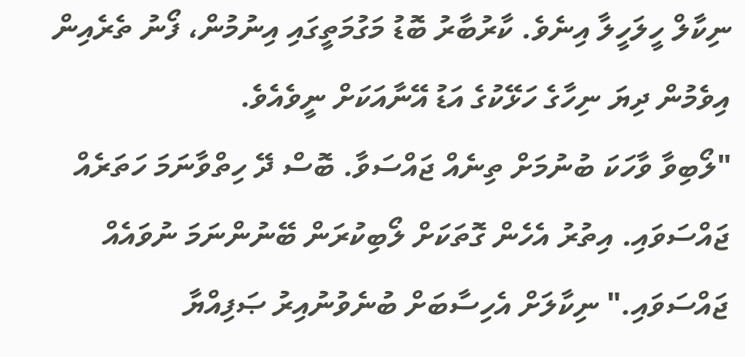ނިކާލް ހީލަހީލާ އިނެވެ. ކާރުބާރު ބޮޑު މަގުމަތީގައި އިނުމުން، ފޯނު ތެރެއިން އިވެމުން ދިޔަ ނިހާގެ ހަޅޭކުގެ އަޑު އޭނާއަކަށް ނީވެއެވެ.
"ލޯބިވާ ވާހަކަ ބުނުމަށް ތިނެއް ޖައްސަވާ. ބޮސް ދޭ ހިތްވާނަމަ ހަތަރެއް ޖައްސަވައި. އިތުރު އެހެން ގޮތަކަށް ލޯބިކުރަން ބޭނުންނަމަ ނުވައެއް ޖައްސަވައި." ނިކާލަށް އެހިސާބަށް ބުނެވުނުއިރު ޞަފިއްޔާ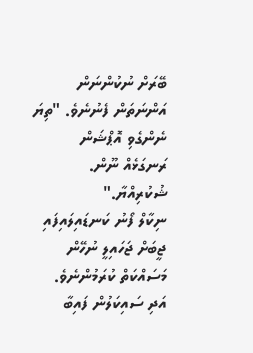ބޭރަށް ނުކުންނަން އަންނަތަން ފެނުނެވެ. "ތިޔަ ނެންގެވި އޮޕްޝަން ރަނގަޅެއް ނޫން. ޝުކުރިއްޔާ."
ނިކާލް ފޯނު ކަނޑައިލައިފައި ޖީބަށް ޖަހައިލީ ނުހޭން މަސައްކަތް ކުރަމުންނެވެ. އަދި ސައިކަލުން ފައިބާ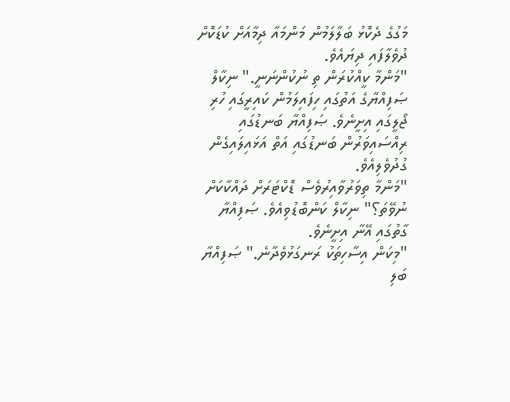މަގުގެ ދެކޮޅު ބަލާލަމުން މަންމައާ ދިމާއަށް ކުޑަކޮށް ދުވެލާފައި ދިޔައެވެ.
"މަންމާ ކީއްކުރަން ތި ނުކުންނަނީ." ނިކާލް ޞަފިއްޔާގެ އަތުގައި ހިފައިލަމުން ކައިރީގައި ހުރި ޖޯލީގައި އިށީނެވެ. ޞަފިއްޔާ ބަނޑުގައި ރިއްސައިވަރުން ބަނޑުގައި އަތް އަޅައިލައިގެން ގުދުވެލިއެވެ.
"މަންމާ ތިވަރުވާއިރުވެސް ޑޮކްޓަރަށް ދައްކާކަށް ނުވޭތަ؟" ނިކާލް ކަންބޮޑުވިއެވެ. ޞަފިއްޔާ ގާތުގައި އޭނާ އިށީނެވެ.
"މިކަން އިސާހިތަކު ރަނގަޅުވެދާނެ." ޞަފިއްޔާ ބަލި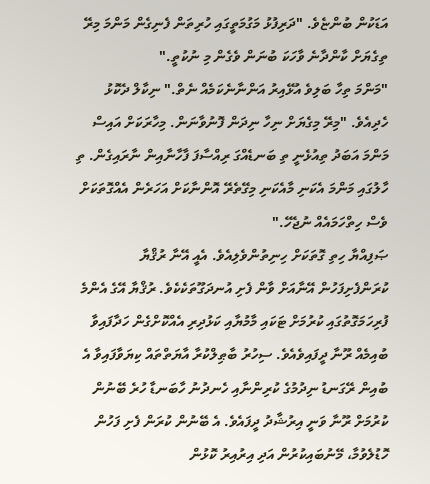އަޑަކުން ބުންޏެވެ. "ދަރިފުޅު މަގުމަތީގައި ހުރިތަން ފެނިގެން މަންމަ މިރޭ ތިގެޔަށް ކާންދާނެ ވާހަކަ ބުނަން ވެގެން މި ނުކުތީ."
"މަންމަ ތިހާ ބަލިވެ އުޅޭއިރު އަންނާނެކަމެއް ނެތް." ނިކާލް ދެކޮޅު ހެދިއެވެ. "މިރޭ މިގެޔަށް ނިހާ ނިދަން ފޮނުވާނަން. މިހާރަކަށް އައިސް މަންމަ އަބަދު ތިއުޅެނީ ތި ބަނޑެއްގަ ރިއްސާފަ ފާހާނާއިން ނާރައިގެން. ތި ހާލުގައި މަންމަ އެކަނި މާއެކަނި މިގޭތެރޭ އޮންނާކަށް އަހަރެން އެއްގޮތަކަށް ވެސް ހިތްހަމައެއް ނުޖެހޭ."
ޞަފިއްޔާ ހިތި ގޮތަކަށް ހިނިތުންވެލިއެވެ. އެއީ އޭނާ ރުޤްޔާ ކުރަންފެށިފަހުން އޭނާއަށް ވާން ފެށި އުނދަގޫތަކެކެވެ. ރުޤްޔާ އޭގެ އެންމެ ފުރިހަމަގޮތުގައި ކުރުމަށް ޓަކައި މާމުޔާއި ކަޅުދިރި އެއްކޮށްގެން ހަދާފައިވާ ބުއިމެއް ރޫނާ ދީފައިވެއެވެ. ސިހުރު ބާޠިލްކުރާ އާޔަތްތައް ކިޔަވާފައިވާ އެ ބުއިން ރޭގަނޑު ނިދުމުގެ ކުރިންނާއި ހެނދުނު ހާބަނޑާ ހުރެ ބޭނުން ކުރުމަށް ރޫނާ ވަނީ އިރުޝާދު ދީފައެވެ. އެ ބޭނުން ކުރަން ފެށި ފަހުން ހޮޑުލެވުމާ، މޭނުބައިކުރުން އަދި އިރުއިރު ކޮޅުން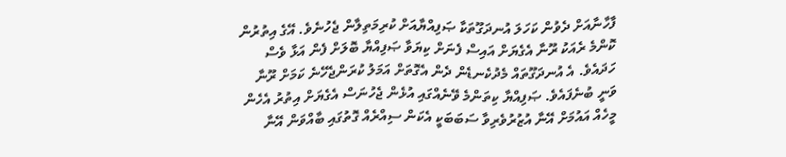ފާހާނާއަށް ދެވުން ކަހަލަ އުނދަގޫތަކާ ޞަފިއްޔާއަށް ކުރިމަތިލާން ޖެހުނެވެ. އޭގެ އިތުރުން ކޮންމެ ރެއަކު ރޫނާ އެގެޔަށް އައިސް ފެނަށް ކިޔަވާ ޞަފިއްޔާ ބޮލަށް ފެން އަޅާ ވެސް ހަދައެވެ. އެ އުނދަގޫތައް މެދުކެނޑެން ދެން އެގޮތަށް އަމަލު ކުރަންޖެހޭނެ ކަމަށް ރޫނާ ވަނީ ބުނެފައެވެ. ޞަފިއްޔާ ކިތަންމެ ވޭނެއްގައި އުޅެން ޖެހުނަސް އެގެޔަށް އިތުރު އެހެން މީހެއް އައުމަށް އޭނާ އުޒުރުވެރިވާ ސަބަބަކީ އެކަން ސިއްރެއް ގޮތުގައި ބާއްވަން އޭނާ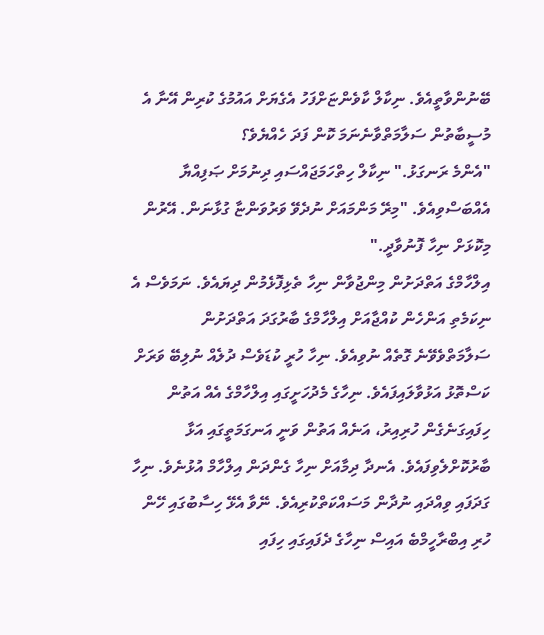ބޭނުންވާތީއެވެ. ނިކާލް ކާވެންޏަށްފަހު އެގެޔަށް އައުމުގެ ކުރިން އޭނާ އެ މުސީބާތުން ސަލާމަތްވާނެނަމަ ކޮން ފަދަ ހެއްޔެވެ؟
"އެންމެ ރަނގަޅު." ނިކާލް ހިތްހަމަޖައްސައި ދިނުމަށް ޞަފިއްޔާ އެއްބަސްވިއެވެ. "މިރޭ މަންމައަށް ނުދެވޭ ވަރުވަންޏާ ގުޅާނަން. އޭރުން މިކޮޅަށް ނިހާ ފޮނުވާދީ."
އިލްހާމްގެ އަތްދަށުން މިންޖުވާން ނިހާ ތެޅިފޮޅެމުން ދިޔައެވެ. ނަމަވެސް އެ ނިކަމެތި އަންހެން ކުއްޖާއަށް އިލްހާމްގެ ބާރުގަދަ އަތްދަށުން ސަލާމަތްވެވޭނެ ގޮތެއް ނުވިއެވެ. ނިހާ ހުރީ ކުޑަވެސް ދުލެއް ނުލިބޭ ވަރަށް ކަސްތޮޅު އަޅުވާލައިފައެވެ. ނިހާގެ މެދުހަށީގައި އިލްހާމްގެ އެއް އަތުން ހިފައިގަނެގެން ހުރިއިރު، އަނެއް އަތުން ވަނީ އަނގަމަތީގައި އަޅާ ބާރުކޮށްލެވިފައެވެ. އެނދާ ދިމާއަށް ނިހާ ގެންދަން އިލްހާމް އުޅުނެވެ. ނިހާ ގަދަފައި ވިއްދައި ނުދާން މަސައްކަތްކުރިއެވެ. ނޭވާ އެޅޭ ހިސާބުގައި ހޭން ހުރި އިބްރާހީމްބެ އައިސް ނިހާގެ ދެފައިގައި ހިފައި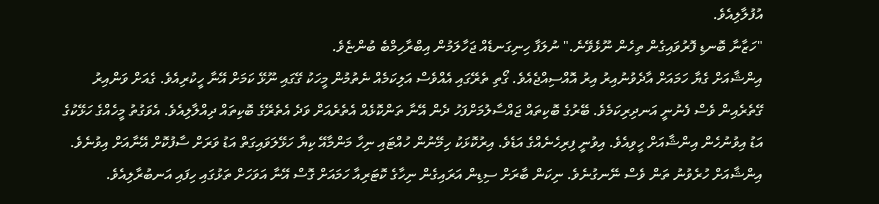އުފުލާލިއެވެ.
"ހަޒާނާ ބޮނޑި ފޮރުވައިގެން ތިހެން ނޫޅެވޭނެ." ނުލަފާ ހިނިގަނޑެއް ޖަހާލަމުން އިބްރާހިމްބެ ބުންޏެވެ.
އިންޝާއަށް ގެޔާ ހަމައަށް އާދެވުނުއިރު އިރު އޮއްސިއްޖެއެވެ. ގޯތި ތެރޭގައި އެއްވެސް އަލިކަމެއް ނެތުމުން މީހަކު ގޭގައި ނޫޅޭ ކަމަށް އޭނާ ހީކުރިއެވެ. ގެއަށް ވަންއިރު ގޭތެރެއިން ވެސް ފެނުނީ އަނދިރިކަމެވެ. ބޭރުގެ ބޮކިތައް ޖައްސާލުމަށްފަހު ދެން އޭނާ ތަންކޮޅެއް އެތެރެއަށް ވަދެ އެތެރޭގެ ބޮކިތައް ދިއްލާލިއެވެ. އެވަގުތު މީހެއްގެ ހަޅޭކުގެ އަޑު އިވުނުހެން އިންޝާއަށް ހީވިއެވެ. އިވުނީ ފިރިހެނެއްގެ އަޑެވެ. އިރުކޮޅަކު ހިމޭނުން ހުއްޓައި ނިހާ މަންމާއޭ ކިޔާ ހަޅޭލަވައިގަތް އަޑު ވަރަށް ސާފުކޮށް އޭނާއަށް އިވުނެވެ. އިންޝާއަށް ހުރެވުނު ތަން ވެސް ނޭނގުނެވެ. ނިކަން ބާރަށް ސިޑިން އަރައިގެން ނިހާގެ ކޮޓަރިއާ ހަމައަށް ގޮސް އޭނާ އަވަހަށް ތަޅުގައި ހިފައި އަނބުރާލިއެވެ.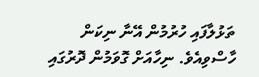ތަޅުލާފައި ހުރުމުން އޭނާ ނިކަން ހާސްވިއެވެ. ނިހާއަށް ގޮވަމުން ދޮރުގައި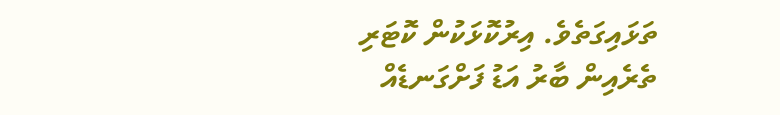ތަޅައިގަތެވެ. އިރުކޮޅަކުން ކޮޓަރި ތެރެއިން ބާރު އަޑު ފަށްގަނޑެއް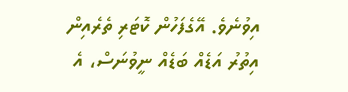އިވުނެވެ. އޭގެފަހުން ކޮޓަރި ތެރެއިން އިތުރު އަޑެއް ބަޑެއް ނީވުނަސް، އެ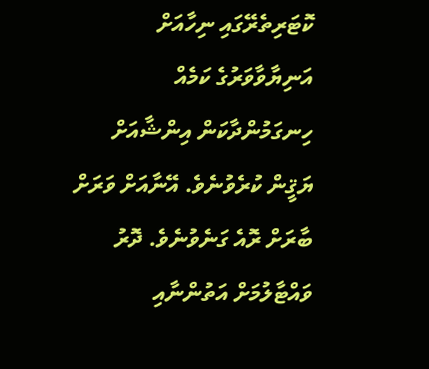ކޮޓަރިތެރޭގައި ނިހާއަށް އަނިޔާވާވަރުގެ ކަމެއް ހިނގަމުންދާކަން އިންޝާއަށް ޔަޤީން ކުރެވުނެވެ. އޭނާއަށް ވަރަށް ބާރަށް ރޮއެ ގަނެވުނެވެ. ދޮރު ވައްޓާލުމަށް އަތުންނާއި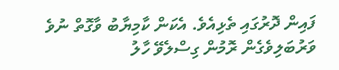ފައިން ދޮރުގައި ތެޅިއެވެ. އެކަން ކާމިޔާބު ވާގޮތް ނުވެ ވަރުބަލިވެގެން ރޮމުން ގިސްލެވޭ ހާލު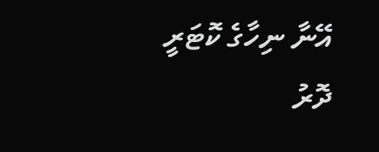އޭނާ ނިހާގެ ކޮޓަރީ ދޮރު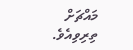މައްޗަށް ތިރިވިއެވެ.